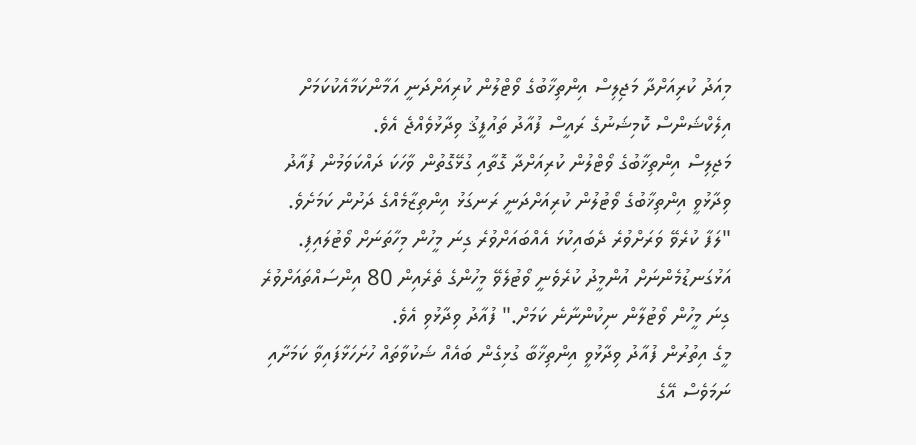މިއަދު ކުރިއަށްދާ މަޖިލިސް އިންތިޚާބުގެ ވޯޓްލުން ކުރިއަށްދަނީ އަމާންކަމާއެކުކަމަށް އިލެކްޝަންސް ކޮމިޝަނުގެ ރައީސް ފުއާދު ތައުފީޤު ވިދާޅުވެއްޖެ އެވެ.
މަޖިލިސް އިންތިޚާބުގެ ވޯޓްލުން ކުރިއަށްދާ ގޮތާއި ގުޅޭގޮތުން ވާހަކަ ދައްކަވަމުން ފުއާދު ވިދާޅުވީ އިންތިޚާބުގެ ވޯޓުލުން ކުރިއަށްދަނީ ރަނގަޅު އިންތިޒާމެއްގެ ދަށުން ކަމަށެވެ.
"ލަފާ ކުރެވޭ ވަރަށްވުރެ ދެބައިކުޅަ އެއްބައަށްވުރެ ގިނަ މީހުން މިހާތަނަށް ވޯޓުލައިފި. އަޅުގަނޑުމެންނަށް އުންމީދު ކުރެވެނީ ވޯޓުލެވޭ މީހުންގެ ތެރެއިން 80 އިންސައްތައަށްވުރެ ގިނަ މީހުން ވޯޓުލާން ނިކުންނާނެ ކަމަށް." ފުއާދު ވިދާޅުވި އެވެ.
މީގެ އިތުރުން ފުއާދު ވިދާޅުވީ އިންތިޚާބާ ގުޅިގެން ބައެއް ޝަކުވާތައް ހުށަހަޅާފައިވާ ކަމަށާއި ނަމަވެސް އޭގެ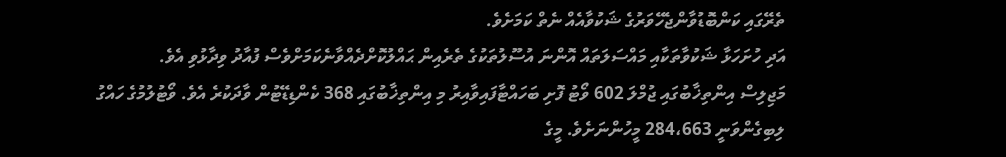ތެރޭގައި ކަންބޮޑުވާންޖެހޭވަރުގެ ޝަކުވާއެއް ނެތް ކަމަށެވެ.
އަދި ހުށަހަޅާ ޝަކުވާތަކާއި މައްސަލަތައް އޮންނަ އުސޫލުތަކުގެ ތެރެއިން ޙައްލުކޮށްދެއްވާނެކަމަށްވެސް ފުއާދު ވިދާޅުވި އެވެ.
މަޖިލިސް އިންތިޚާބުގައި ޖުމްލަ 602 ވޯޓު ފޮށި ބަހައްޓާފައިވާއިރު މި އިންތިޚާބުގައި 368 ކެންޑިޑޭޓުން ވާދަކުރެ އެވެ. ވޯޓުލުމުގެ ހައްގު ލިބިގެންވަނީ 284،663 މީހުންނަށެވެ. މީގެ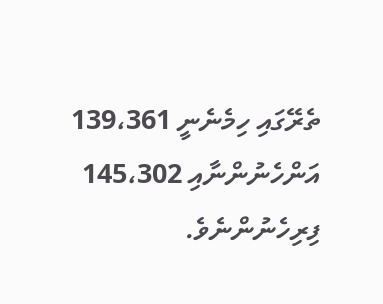ތެރޭގައި ހިމެނެނީ 139،361 އަންހެނުންނާއި 145،302 ފިރިހެނުންނެވެ.